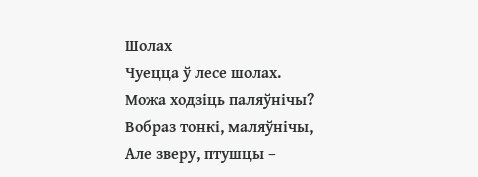Шолах
Чуецца ў лесе шолах.
Можа ходзіць паляўнічы?
Вобраз тонкі, маляўнічы,
Але зверу, птушцы –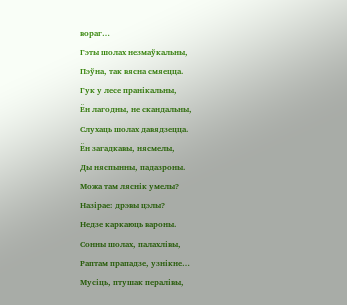вораг…
Гэты шолах незмаўкальны,
Пэўна, так вясна смяецца.
Гук у лесе пранікальны,
Ён лагодны, не скандальны,
Слухаць шолах давядзецца.
Ён загадкавы, нясмелы,
Ды няспынны, падазроны.
Можа там ляснік умелы?
Назірае: дрэвы цэлы?
Недзе каркаюць вароны.
Сонны шолах, палахлівы,
Раптам прападзе, узнікне…
Мусіць, птушак пералівы,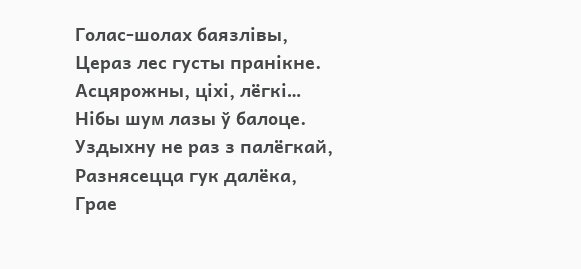Голас-шолах баязлівы,
Цераз лес густы пранікне.
Асцярожны, ціхі, лёгкі…
Нібы шум лазы ў балоце.
Уздыхну не раз з палёгкай,
Разнясецца гук далёка,
Грае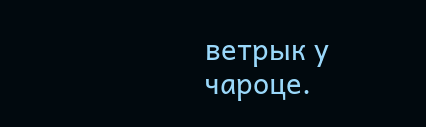ветрык у чароце.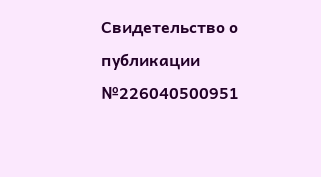Свидетельство о публикации №226040500951